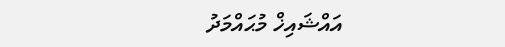އައްޝައިޚް މުޙައްމަދު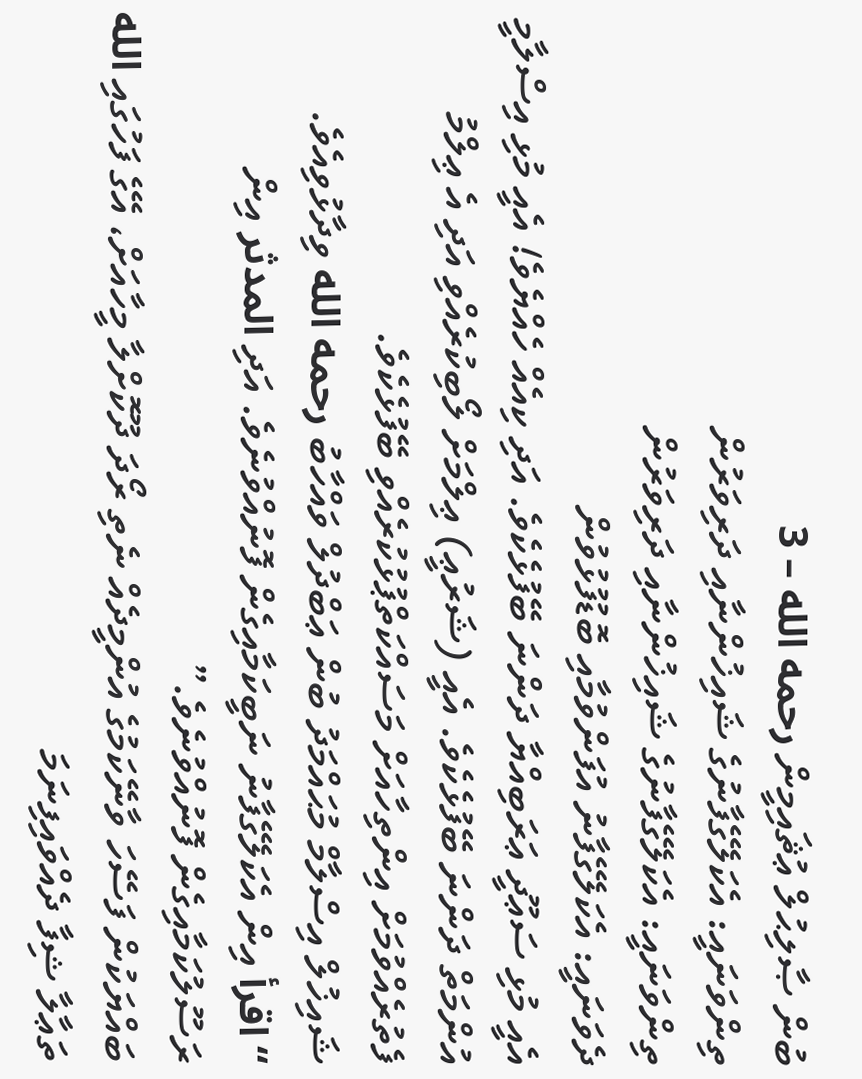ބުން ޞާލިޙުލް ޢުޘައިމީން رحمه الله – 3
ތިންވަނައީ: އެކަލޭގެފާނުގެ ޝައިޚުންނާއި ދަރިވަރުން
ތިންވަނައީ: އެކަލޭގެފާނުގެ ޝައިޚުންނާއި ދަރިވަރުން
ދެވަނައީ: އެކަލޭގެފާނު އުފަންވުމާއި ބޮޑުފުޅުވުން
އެއީ މުޅި ސަޢޫދީ ޢަރަބިއްޔާ ދަންނަ ބޭފުޅެކެވެ. އަދި ކިއެއް ހެއްޔެވެ! އެއީ މުޅި އިސްލާމީ އުންމަތް ދަންނަ ބޭފުޅެކެވެ. އެއީ (ޝަރުޢީ) ޢިލްމަށް ލޯބިކުރެއްވި އަދި އެ ޢިލްމު ފެތުރެއްވުމަށް އިންތިހާއަށް މަސައްކަތްޕުޅުކުރެއްވި ބޭފުޅެކެވެ.
ޝައިޚުލް އިސްލާމް މުޙައްމަދު ބުން ޢަބްދުލް ވައްހާބު رحمه الله ވިދާޅުވިއެވެ.
“اقرأ އިން އެކަލޭގެފާނު ނަބީކަމާއިގެން ފޮނުއްވުނެވެ. އަދި المدثر އިން ރަސޫލުކަމާއިގެން ފޮނުއްވުނެވެ.”
ބައްޔަކުން ފަސޭހަ ވާނޭކަމުގެ އުންމީދެއް ނެތި ރޯދަ ދޫކޮށްލާ މީހާއަށް، އޭގެ ފަހުގައި الله ތަޢާލާ ޝިފާ ދެއްވައިފިނަމަ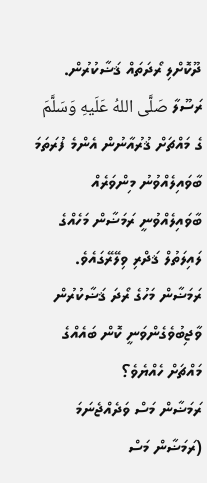ދޫކޮށްލި ރޯދަތައް ޤަޟާކުރުން.
ރަސޫލާ صَلَّى اللهُ عَلَيهِ وَسَلَّمَ ގެ މައްޗަށް ޤުރުއާނުން އެންމެ ފުރަތަމަ ބާވައިލެއްވުނު މިންވަރެއް ބާވައިލެއްވުނީ ރަމަޟާން މަހެއްގެ ލައިލަތުލް ޤަދްރި ވިލޭރޭގައެވެ.
ރަމަޟާން މަހުގެ ރޯދަ ޤަޟާކުރުން ވާޖިބުވެގެންވަނީ ކޮން ބައެއްގެ މައްޗަށް ހެއްޔެވެ؟
ރަމަޟާން މަސް ވަދެއްޖެނަމަ (ރަމަޟާން މަސް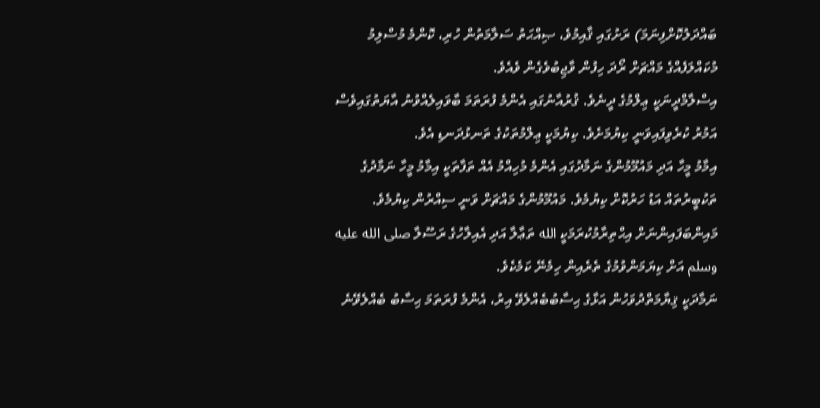ބައްދަލުކޮށްފިނަމަ) ރަށުގައި ޤާއިމުވެ، ޞިއްޙަތު ސަލާމަތުން ހުރި، ކޮންމެ މުސްލިމު މުކައްލަފެއްގެ މައްޗަށް ރޯދަ ހިފުން ވާޖިބުވެގެން ވެއެވެ.
އިސްލާމްދީނަކީ ޢިލްމުގެ ދީނެވެ. ޤުރުއާނުގައި އެންމެ ފުރަތަމަ ބާވައިލެއްވުނު އާޔަތުގައިވެސް އަމުރު ކުރެވިފައިވަނީ ކިޔުމަށެވެ. ކިޔުމަކީ ޢިލްމުތަކުގެ ތަނޅުދަނޑި އެވެ.
އިމާމު މީހާ އަދި މައުމޫމުންގެ ނަމާދުގައި އެންމެ މުހިއްމު އެއް ތަފާތަކީ އިމާމު މީހާ ނަމާދުގެ ތަކުބީރުތައް އަޑު ހަރުކޮށް ކިޔުމެވެ. މައުމޫމުންގެ މައްޗަށް ވަނީ ސިއްރުން ކިޔުމެވެ.
މައިންބަފައިންނަށް އިޙްތިރާމުކުރަމަކީ الله ތަޢާލާ އަދި އެއިލާހުގެ ރަސޫލާ صلى الله عليه وسلم އަށް ކިޔަމަންވުމުގެ ތެރެއިން ހިމެނޭ ކަމެކެވެ.
ނަމާދަކީ ޤިޔާމަތްދުވަހުން އަޅާގެ ޙިސާބުބެއްލެވޭ އިރު، އެންމެ ފުރަތަމަ ޙިސާބު ބެއްލެވޭނެ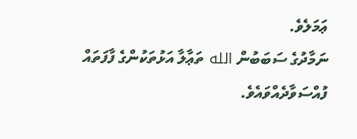ޢަމަލެވެ.
ނަމާދުގެ ސަބަބުން الله ތަޢާލާ އަޅުތަކުންގެ ފާފަތައް ފުއްސަވާދެއްވައެވެ.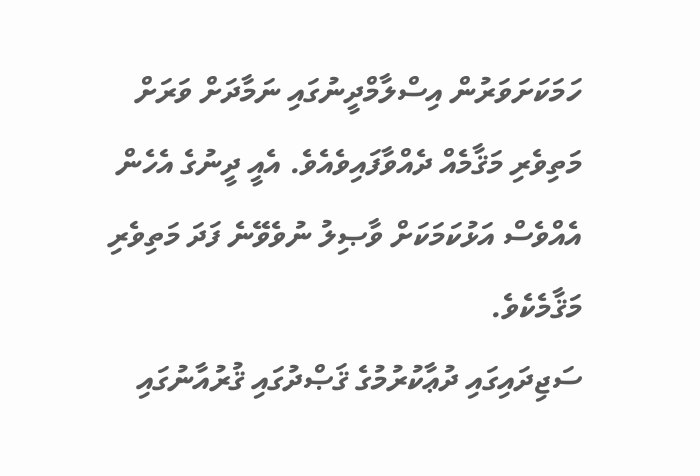ހަމަކަށަވަރުން އިސްލާމްދީނުގައި ނަމާދަށް ވަރަށް މަތިވެރި މަޤާމެއް ދެއްވާފައިވެއެވެ. އެއީ ދީނުގެ އެހެން އެއްވެސް އަޅުކަމަކަށް ވާޞިލު ނުވެވޭނެ ފަދަ މަތިވެރި މަޤާމެކެވެ.
ސަޖިދައިގައި ދުޢާކުރުމުގެ ޤަޞްދުގައި ޤުރުއާނުގައި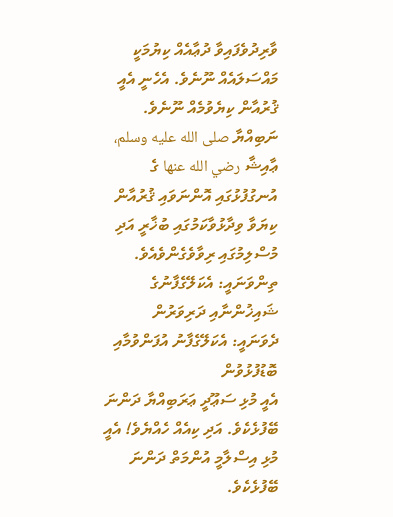ވާރިދުވެފައިވާ ދުޢާއެއް ކިޔުމަކީ މައްސަލައެއް ނޫނެވެ. އެހެނީ އެއީ ޤުރުއާން ކިޔެވުމެއް ނޫނެވެ.
ނަބިއްޔާ صلى الله عليه وسلم، ޢާއިޝާ رضي الله عنها ގެ އުނގުފުޅުގައި އޮންނަވައި ޤުރުއާން ކިޔަވާ ވިދާޅުވާކަމުގައި ބުޚާރީ އަދި މުސްލިމުގައި ރިވާވެގެންވެއެވެ.
ތިންވަނައީ: އެކަލޭގެފާނުގެ ޝައިޚުންނާއި ދަރިވަރުން
ދެވަނައީ: އެކަލޭގެފާނު އުފަންވުމާއި ބޮޑުފުޅުވުން
އެއީ މުޅި ސަޢޫދީ ޢަރަބިއްޔާ ދަންނަ ބޭފުޅެކެވެ. އަދި ކިއެއް ހެއްޔެވެ! އެއީ މުޅި އިސްލާމީ އުންމަތް ދަންނަ ބޭފުޅެކެވެ.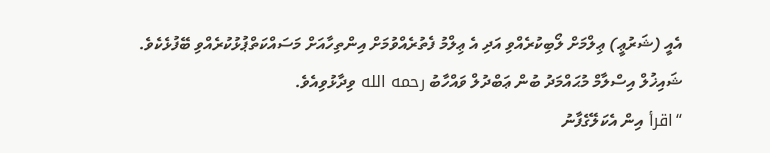އެއީ (ޝަރުޢީ) ޢިލްމަށް ލޯބިކުރެއްވި އަދި އެ ޢިލްމު ފެތުރެއްވުމަށް އިންތިހާއަށް މަސައްކަތްޕުޅުކުރެއްވި ބޭފުޅެކެވެ.
ޝައިޚުލް އިސްލާމް މުޙައްމަދު ބުން ޢަބްދުލް ވައްހާބު رحمه الله ވިދާޅުވިއެވެ.
“اقرأ އިން އެކަލޭގެފާނު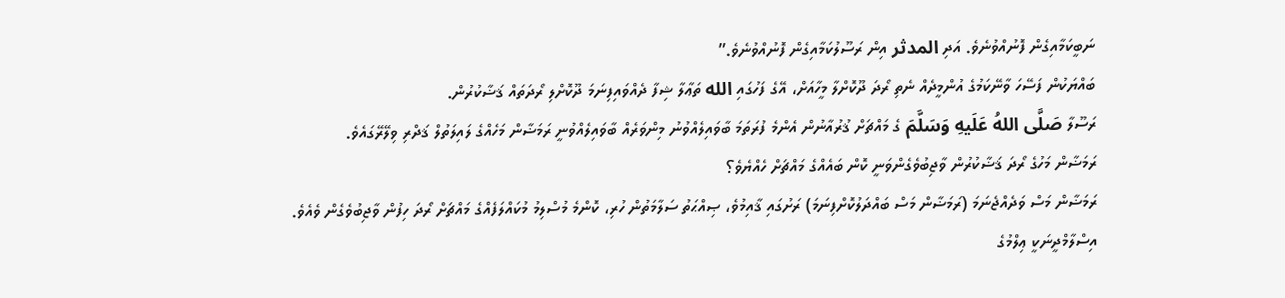ނަބީކަމާއިގެން ފޮނުއްވުނެވެ. އަދި المدثر އިން ރަސޫލުކަމާއިގެން ފޮނުއްވުނެވެ.”
ބައްޔަކުން ފަސޭހަ ވާނޭކަމުގެ އުންމީދެއް ނެތި ރޯދަ ދޫކޮށްލާ މީހާއަށް، އޭގެ ފަހުގައި الله ތަޢާލާ ޝިފާ ދެއްވައިފިނަމަ ދޫކޮށްލި ރޯދަތައް ޤަޟާކުރުން.
ރަސޫލާ صَلَّى اللهُ عَلَيهِ وَسَلَّمَ ގެ މައްޗަށް ޤުރުއާނުން އެންމެ ފުރަތަމަ ބާވައިލެއްވުނު މިންވަރެއް ބާވައިލެއްވުނީ ރަމަޟާން މަހެއްގެ ލައިލަތުލް ޤަދްރި ވިލޭރޭގައެވެ.
ރަމަޟާން މަހުގެ ރޯދަ ޤަޟާކުރުން ވާޖިބުވެގެންވަނީ ކޮން ބައެއްގެ މައްޗަށް ހެއްޔެވެ؟
ރަމަޟާން މަސް ވަދެއްޖެނަމަ (ރަމަޟާން މަސް ބައްދަލުކޮށްފިނަމަ) ރަށުގައި ޤާއިމުވެ، ޞިއްޙަތު ސަލާމަތުން ހުރި، ކޮންމެ މުސްލިމު މުކައްލަފެއްގެ މައްޗަށް ރޯދަ ހިފުން ވާޖިބުވެގެން ވެއެވެ.
އިސްލާމްދީނަކީ ޢިލްމުގެ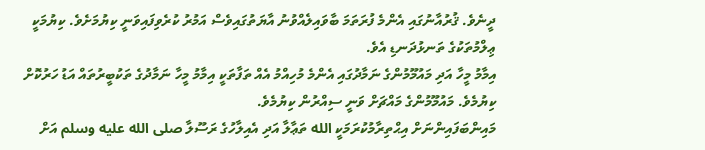ދީނެވެ. ޤުރުއާނުގައި އެންމެ ފުރަތަމަ ބާވައިލެއްވުނު އާޔަތުގައިވެސް އަމުރު ކުރެވިފައިވަނީ ކިޔުމަށެވެ. ކިޔުމަކީ ޢިލްމުތަކުގެ ތަނޅުދަނޑި އެވެ.
އިމާމު މީހާ އަދި މައުމޫމުންގެ ނަމާދުގައި އެންމެ މުހިއްމު އެއް ތަފާތަކީ އިމާމު މީހާ ނަމާދުގެ ތަކުބީރުތައް އަޑު ހަރުކޮށް ކިޔުމެވެ. މައުމޫމުންގެ މައްޗަށް ވަނީ ސިއްރުން ކިޔުމެވެ.
މައިންބަފައިންނަށް އިޙްތިރާމުކުރަމަކީ الله ތަޢާލާ އަދި އެއިލާހުގެ ރަސޫލާ صلى الله عليه وسلم އަށް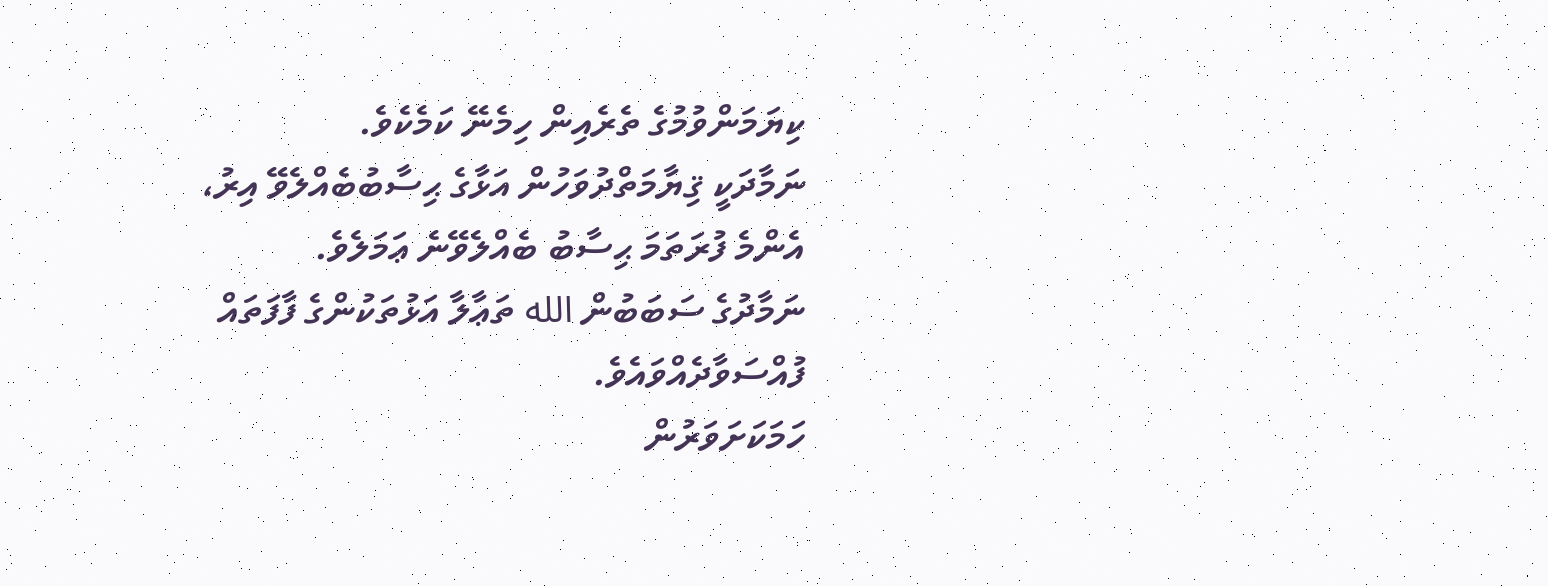ކިޔަމަންވުމުގެ ތެރެއިން ހިމެނޭ ކަމެކެވެ.
ނަމާދަކީ ޤިޔާމަތްދުވަހުން އަޅާގެ ޙިސާބުބެއްލެވޭ އިރު، އެންމެ ފުރަތަމަ ޙިސާބު ބެއްލެވޭނެ ޢަމަލެވެ.
ނަމާދުގެ ސަބަބުން الله ތަޢާލާ އަޅުތަކުންގެ ފާފަތައް ފުއްސަވާދެއްވައެވެ.
ހަމަކަށަވަރުން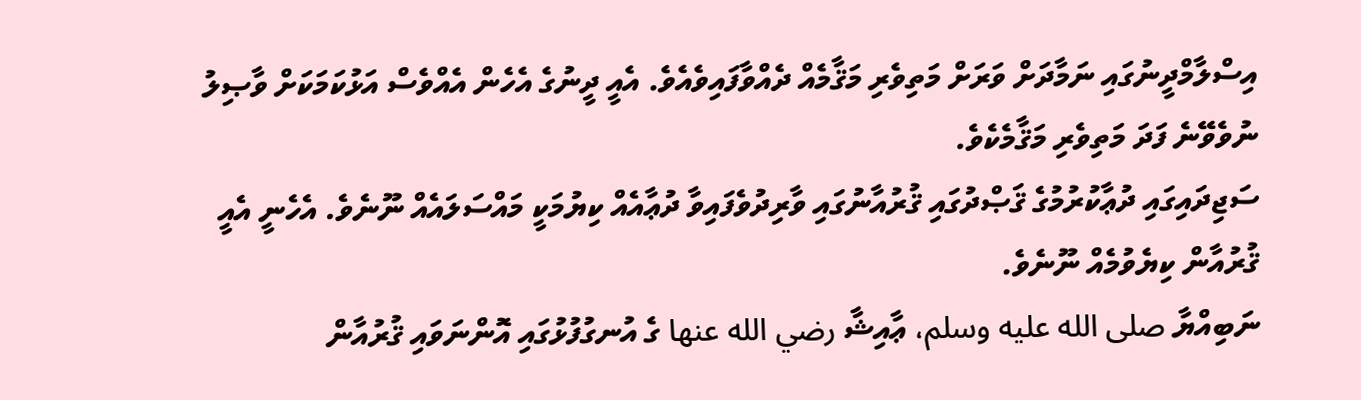އިސްލާމްދީނުގައި ނަމާދަށް ވަރަށް މަތިވެރި މަޤާމެއް ދެއްވާފައިވެއެވެ. އެއީ ދީނުގެ އެހެން އެއްވެސް އަޅުކަމަކަށް ވާޞިލު ނުވެވޭނެ ފަދަ މަތިވެރި މަޤާމެކެވެ.
ސަޖިދައިގައި ދުޢާކުރުމުގެ ޤަޞްދުގައި ޤުރުއާނުގައި ވާރިދުވެފައިވާ ދުޢާއެއް ކިޔުމަކީ މައްސަލައެއް ނޫނެވެ. އެހެނީ އެއީ ޤުރުއާން ކިޔެވުމެއް ނޫނެވެ.
ނަބިއްޔާ صلى الله عليه وسلم، ޢާއިޝާ رضي الله عنها ގެ އުނގުފުޅުގައި އޮންނަވައި ޤުރުއާން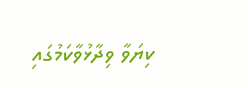ކިޔަވާ ވިދާޅުވާކަމުގައި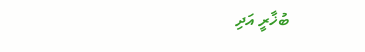ބުޚާރީ އަދި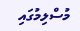މުސްލިމުގައި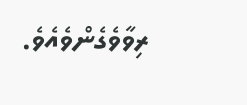ރިވާވެގެންވެއެވެ.